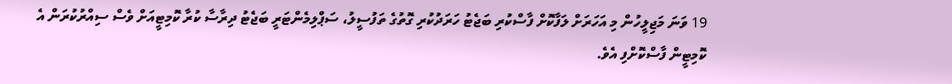19 ވަނަ މަޖިލީހުން މި އަހަރަށް ލަފާކޮށް ފާސްކުރި ބަޖެޓު ހަރަދުކުރި ގޮތުގެ ތަފުސީލު، ސަޕްލިމެންޓަރީ ބަޖެޓު ދިރާސާ ކުރާ ކޮމިޓީއަށް ވެސް ސިއްރުކުރަން އެ ކޮމިޓީން ފާސްކޮށްފި އެވެ.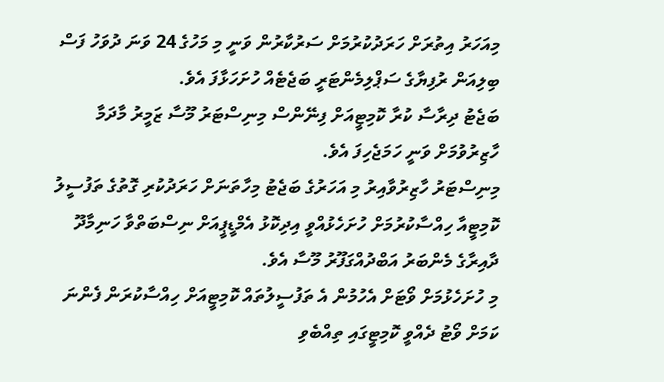މިއަހަރު އިތުރަށް ހަރަދުކުރުމަށް ސަރުކާރުން ވަނީ މި މަހުގެ 24 ވަނަ ދުވަހު ފަސް ބިލިއަން ރުފިޔާގެ ސަޕްލިމެންޓަރީ ބަޖެޓެއް ހުށަހަޅާފަ އެވެ.
ބަޖެޓު ދިރާސާ ކުރާ ކޮމިޓީއަށް ފިނޭންސް މިނިސްޓަރު މޫސާ ޒަމީރު މާދަމާ ހާޒިރުވުމަށް ވަނީ ހަމަޖެހިފަ އެވެ.
މިނިސްޓަރު ހާޒިރުވާއިރު މި އަހަރުގެ ބަޖެޓު މިހާތަނަށް ހަރަދުކުރި ގޮތުގެ ތަފުސީލު ކޮމިޓީއާ ހިއްސާކުރުމަށް ހުށަހެޅުއްވީ އިދިކޮޅު އެމްޑީޕީއަށް ނިސްބަތްވާ ހަނިމާދޫ ދާއިރާގެ މެންބަރު އަބްދުއްގަފޫރު މޫސާ އެވެ.
މި ހުށަހެޅުމަށް ވޯޓަށް އެހުމުން އެ ތަފުސީލުތައް ކޮމިޓީއަށް ހިއްސާކުރަން ފެންނަ ކަމަށް ވޯޓު ދެއްވީ ކޮމިޓީގައި ތިއްބެވި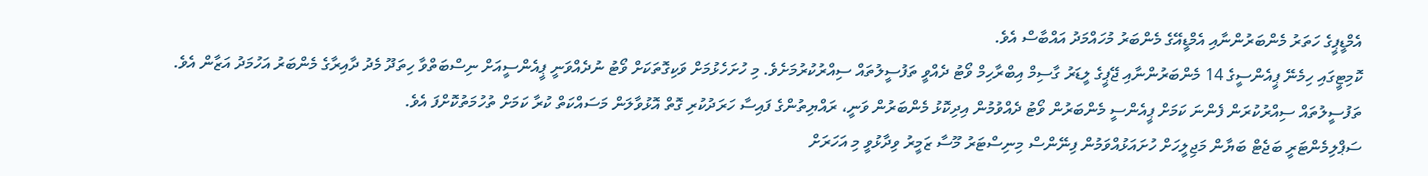އެމްޑީޕީގެ ހަތަރު މެންބަރުންނާއި އެމްޑީއޭގެ މެންބަރު މުހައްމަދު އައްބާސް އެވެ.
ކޮމިޓީގައި ހިމެނޭ ޕީއެންސީގެ 14 މެންބަރުންނާއި ޖޭޕީގެ ލީޑަރު ގާސިމް އިބްރާހިމް ވޯޓު ދެއްވީ ތަފުސީލުތައް ސިއްރުކުރުމަށެވެ. މި ހުށަހެޅުމަށް ވަކިގޮތަކަށް ވޯޓު ނުދެއްވަނީ ޕީއެންސީއަށް ނިސްބަތްވާ ހިތަދޫ މެދު ދާއިރާގެ މެންބަރު އަހުމަދު އަޒާން އެވެ.
ތަފުސީލުތައް ސިއްރުކުރަން ފެންނަ ކަމަށް ޕީއެންސީ މެންބަރުން ވޯޓު ދެއްވުމުން އިދިކޮޅު މެންބަރުން ވަނީ، ރައްޔިތުންގެ ފައިސާ ހަރަދުކުރި ގޮތް އޮޅުވާލަން މަސައްކަތް ކުރާ ކަމަށް ތުހުމަތުކޮށްފަ އެވެ.
ސަޕްލިމެންޓަރީ ބަޖެޓް ބަޔާން މަޖިލީހަށް ހުށައަޅުއްވަމުން ފިނޭންސް މިނިސްޓަރު މޫސާ ޒަމީރު ވިދާޅުވީ މި އަހަރަށް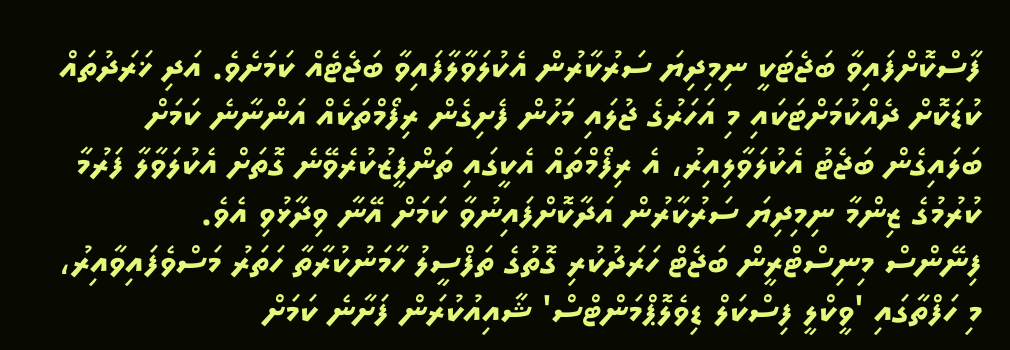ފާސްކޮށްފައިވާ ބަޖެޓަކީ ނިމިދިޔަ ސަރުކާރުން އެކުލަވާލާފައިވާ ބަޖެޓެއް ކަމަށެވެ. އަދި ޚަރަދުތައް ކުޑަކޮށް ދެއްކުމަށްޓަކައި މި އަހަރުގެ ޖުލައި މަހުން ފެށިގެން ރިފޯމްތަކެއް އަންނާނެ ކަމަށް ބަލައިގެން ބަޖެޓު އެކުލަވާލިއިރު، އެ ރިފޯމްތައް އެކީގައި ތަންފީޒުކުރެވޭނެ ގޮތަށް އެކުލަވާލާ ފަރުމާ ކުރުމުގެ ޒިންމާ ނިމިދިޔަ ސަރުކާރުން އަދާކޮށްފައިނުވާ ކަމަށް އޭނާ ވިދާޅުވި އެވެ.
ފިނޭންސް މިނިސްޓްރީން ބަޖެޓް ހަރަދުކުރި ގޮތުގެ ތަފްސީލު ހާމަނުކުރާތާ ހަތަރު މަސްވެފައިވާއިރު، މި ހަފްތާގައި 'ވީކްލީ ފިސްކަލް ޑިވެލޮޕްމަންޓްސް' ޝާއިއުކުރަން ފަށާނެ ކަމަށް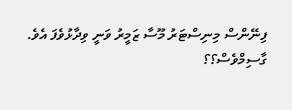ފިނޭންސް މިނިސްޓަރު މޫސާ ޒަމީރު ވަނީ ވިދާޅުވެފަ އެވެ.
ގާސިމްވެސް؟؟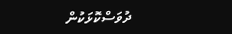ދުވަސްކޮޅަކުން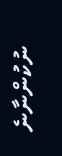ނުކުންނާނެ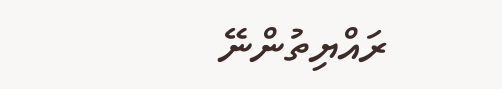ރައްޔިތުންނޭ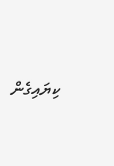ކިޔައިގެން